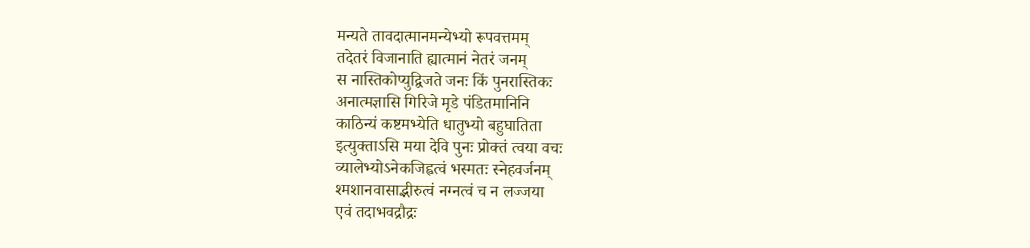मन्यते तावदात्मानमन्येभ्यो रूपवत्तमम्
तदेतरं विजानाति ह्यात्मानं नेतरं जनम्
स नास्तिकोप्युद्विजते जनः किं पुनरास्तिकः
अनात्मज्ञासि गिरिजे मृडे पंडितमानिनि
काठिन्यं कष्टमभ्येति धातुभ्यो बहुघातिता
इत्युक्ताऽसि मया देवि पुनः प्रोक्तं त्वया वचः
व्यालेभ्योऽनेकजिह्वत्वं भस्मतः स्नेहवर्जनम्
श्मशानवासाद्भीरुत्वं नग्नत्वं च न लज्जया
एवं तदाभवद्रौद्रः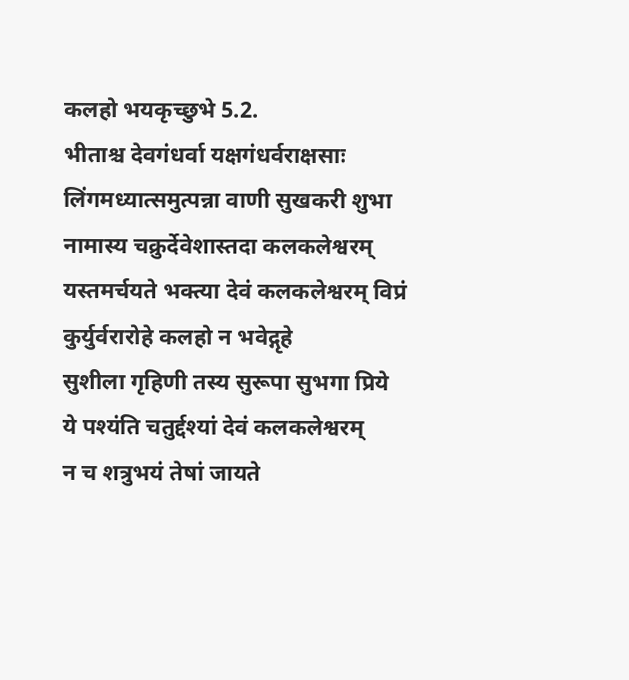कलहो भयकृच्छुभे 5.2.
भीताश्च देवगंधर्वा यक्षगंधर्वराक्षसाः
लिंगमध्यात्समुत्पन्ना वाणी सुखकरी शुभा
नामास्य चक्रुर्देवेशास्तदा कलकलेश्वरम्
यस्तमर्चयते भक्त्या देवं कलकलेश्वरम् विप्रं कुर्युर्वरारोहे कलहो न भवेद्गृहे
सुशीला गृहिणी तस्य सुरूपा सुभगा प्रिये
ये पश्यंति चतुर्द्दश्यां देवं कलकलेश्वरम्
न च शत्रुभयं तेषां जायते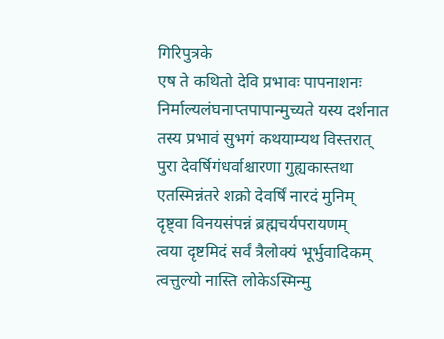गिरिपुत्रके
एष ते कथितो देवि प्रभावः पापनाशनः
निर्माल्यलंघनाप्तपापान्मुच्यते यस्य दर्शनात
तस्य प्रभावं सुभगं कथयाम्यथ विस्तरात्
पुरा देवर्षिगंधर्वाश्चारणा गुह्यकास्तथा
एतस्मिन्नंतरे शक्रो देवर्षिं नारदं मुनिम्
दृष्ट्वा विनयसंपन्नं ब्रह्मचर्यपरायणम्
त्वया दृष्टमिदं सर्वं त्रैलोक्यं भूर्भुवादिकम्
त्वत्तुल्यो नास्ति लोकेऽस्मिन्मु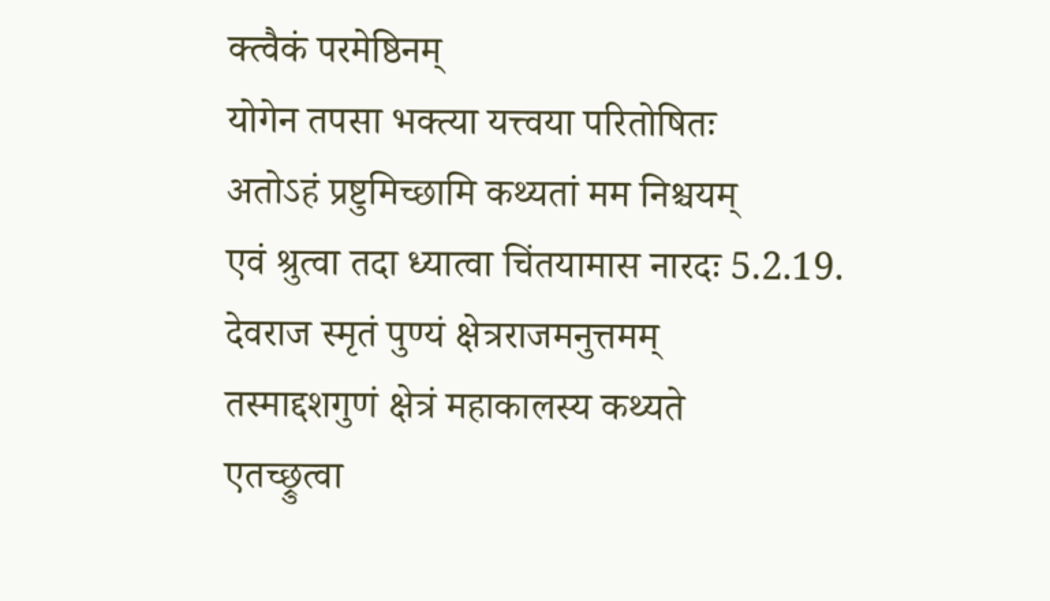क्त्वैकं परमेष्ठिनम्
योगेन तपसा भक्त्या यत्त्वया परितोषितः
अतोऽहं प्रष्टुमिच्छामि कथ्यतां मम निश्चयम्
एवं श्रुत्वा तदा ध्यात्वा चिंतयामास नारदः 5.2.19.
देवराज स्मृतं पुण्यं क्षेत्रराजमनुत्तमम्
तस्माद्दशगुणं क्षेत्रं महाकालस्य कथ्यते
एतच्छ्रुत्वा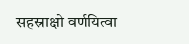सहस्राक्षो वर्णयित्वा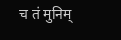च तं मुनिम्